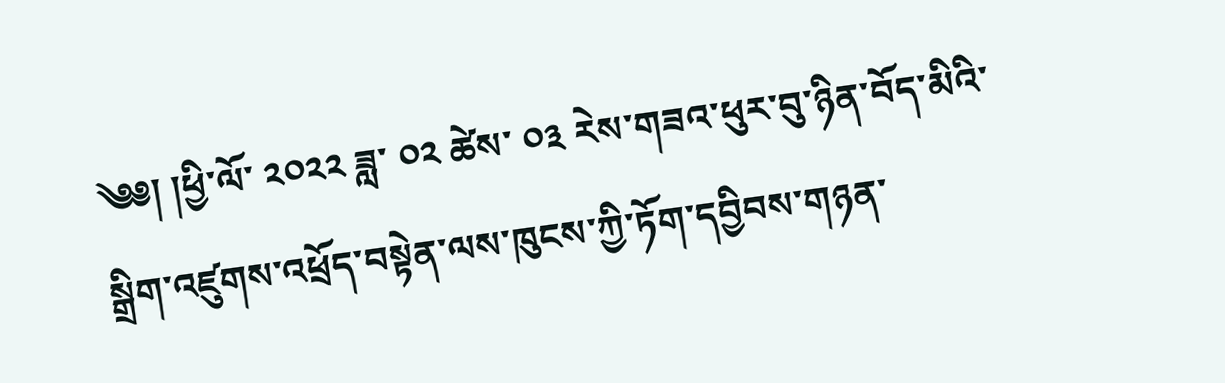༄༅། །ཕྱི་ལོ་ ༢༠༢༢ ཟླ་ ༠༢ ཚེས་ ༠༣ རེས་གཟའ་ཕུར་བུ་ཉིན་བོད་མིའི་སྒྲིག་འཛུགས་འཕྲོད་བསྟེན་ལས་ཁུངས་ཀྱི་ཏོག་དབྱིབས་གཉན་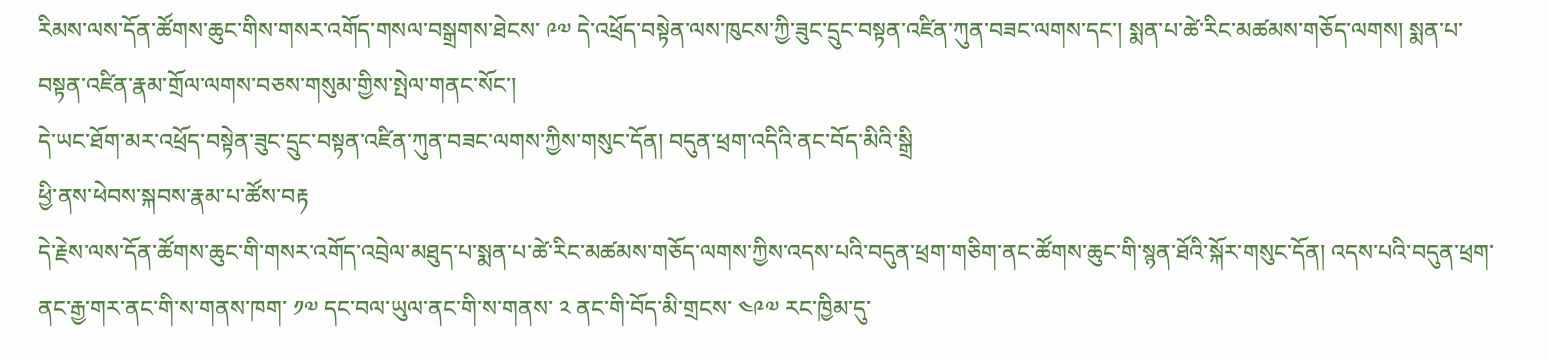རིམས་ལས་དོན་ཚོགས་ཆུང་གིས་གསར་འགོད་གསལ་བསྒྲགས་ཐེངས་ ༩༧ དེ་འཕྲོད་བསྟེན་ལས་ཁུངས་ཀྱི་ཟུང་དྲུང་བསྟན་འཛིན་ཀུན་བཟང་ལགས་དང་། སྨན་པ་ཚེ་རིང་མཚམས་གཅོད་ལགས། སྨན་པ་བསྟན་འཛིན་རྣམ་གྲོལ་ལགས་བཅས་གསུམ་གྱིས་སྤེལ་གནང་སོང་།
དེ་ཡང་ཐོག་མར་འཕྲོད་བསྟེན་ཟུང་དྲུང་བསྟན་འཛིན་ཀུན་བཟང་ལགས་ཀྱིས་གསུང་དོན། བདུན་ཕྲག་འདིའི་ནང་བོད་མིའི་སྒྲི
ཕྱི་ནས་ཕེབས་སྐབས་རྣམ་པ་ཚོས་བརྟ
དེ་རྗེས་ལས་དོན་ཚོགས་ཆུང་གི་གསར་འགོད་འབྲེལ་མཐུད་པ་སྨན་པ་ཚེ་རིང་མཚམས་གཅོད་ལགས་ཀྱིས་འདས་པའི་བདུན་ཕྲག་གཅིག་ནང་ཚོགས་ཆུང་གི་སྙན་ཐོའི་སྐོར་གསུང་དོན། འདས་པའི་བདུན་ཕྲག་ནང་རྒྱ་གར་ནང་གི་ས་གནས་ཁག་ ༡༧ དང་བལ་ཡུལ་ནང་གི་ས་གནས་ ༢ ནང་གི་བོད་མི་གྲངས་ ༤༩༧ རང་ཁྱིམ་དུ་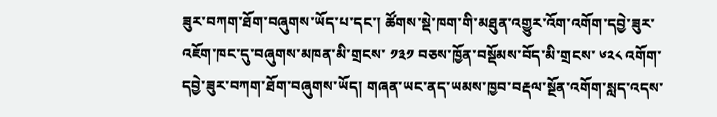ཟུར་བཀག་ཐོག་བཞུགས་ཡོད་པ་དང་། ཚོགས་སྡེ་ཁག་གི་མཐུན་འགྱུར་འོག་འགོག་དབྱེ་ཟུར་འཇོག་ཁང་དུ་བཞུགས་མཁན་མི་གྲངས་ ༡༣༡ བཅས་ཁྱོན་བསྡོམས་བོད་མི་གྲངས་ ༦༢༨ འགོག་དབྱེ་ཟུར་བཀག་ཐོག་བཞུགས་ཡོད། གཞན་ཡང་ནད་ཡམས་ཁྱབ་བརྡལ་སྔོན་འགོག་སླད་འདས་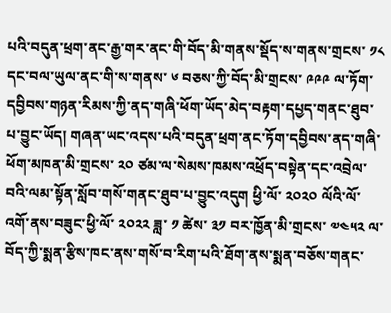པའི་བདུན་ཕྲག་ནང་རྒྱ་གར་ནང་གི་བོད་མི་གནས་སྡོད་ས་གནས་གྲངས་ ༡༨ དང་བལ་ཡུལ་ནང་གི་ས་གནས་ ༦ བཅས་ཀྱི་བོད་མི་གྲངས་ ༩༩༩ ལ་ཏོག་དབྱིབས་གཉན་རིམས་ཀྱི་ནད་གཞི་ཕོག་ཡོད་མེད་བརྟག་དཔྱད་གནང་ཐུབ་པ་བྱུང་ཡོད། གཞན་ཡང་འདས་པའི་བདུན་ཕྲག་ནང་ཏོག་དབྱིབས་ནད་གཞི་ཕོག་མཁན་མི་གྲངས་ ༢༠ ཙམ་ལ་སེམས་ཁམས་འཕྲོད་བསྟེན་དང་འབྲེལ་བའི་ལམ་སྟོན་སློབ་གསོ་གནང་ཐུབ་པ་བྱུང་འདུག ཕྱི་ལོ་ ༢༠༢༠ ལོའི་ལོ་འགོ་ནས་བཟུང་ཕྱི་ལོ་ ༢༠༢༢ ཟླ་ ༡ ཚེས་ ༣༡ བར་ཁྱོན་མི་གྲངས་ ༧༤༥༢ ལ་བོད་ཀྱི་སྨན་རྩིས་ཁང་ནས་གསོ་བ་རིག་པའི་ཐོག་ནས་སྨན་བཅོས་གནང་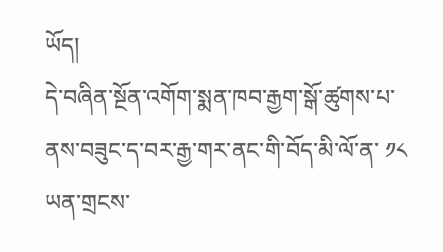ཡོད།
དེ་བཞིན་སྔོན་འགོག་སྨན་ཁབ་རྒྱག་སྒོ་ཚུགས་པ་ནས་བཟུང་ད་བར་རྒྱ་གར་ནང་གི་བོད་མི་ལོ་ན་ ༡༨ ཡན་གྲངས་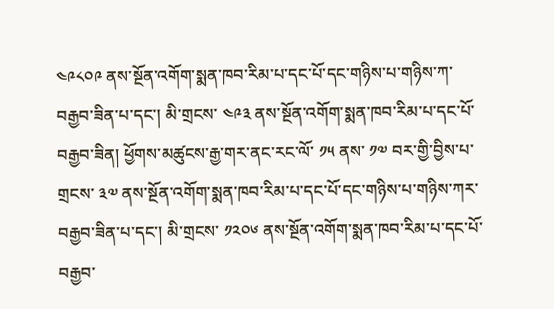༤༩༨༠༩ ནས་སྔོན་འགོག་སྨན་ཁབ་རིམ་པ་དང་པོ་དང་གཉིས་པ་གཉིས་ཀ་བརྒྱབ་ཟིན་པ་དང་། མི་གྲངས་ ༤༩༣ ནས་སྔོན་འགོག་སྨན་ཁབ་རིམ་པ་དང་པོ་བརྒྱབ་ཟིན། ཕྱོགས་མཚུངས་རྒྱ་གར་ནང་རང་ལོ་ ༡༥ ནས་ ༡༧ བར་གྱི་བྱིས་པ་གྲངས་ ༣༧ ནས་སྔོན་འགོག་སྨན་ཁབ་རིམ་པ་དང་པོ་དང་གཉིས་པ་གཉིས་ཀར་བརྒྱབ་ཟིན་པ་དང་། མི་གྲངས་ ༡༢༠༦ ནས་སྔོན་འགོག་སྨན་ཁབ་རིམ་པ་དང་པོ་བརྒྱབ་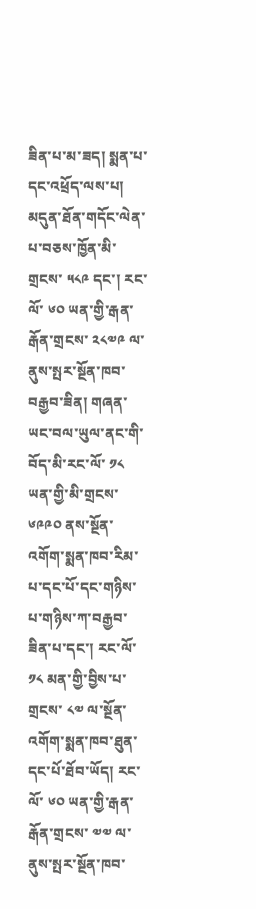ཟིན་པ་མ་ཟད། སྨན་པ་དང་འཕྲོད་ལས་པ། མདུན་ཐོན་གདོང་ལེན་པ་བཅས་ཁྱོན་མི་གྲངས་ ༥༨༩ དང་། རང་ལོ་ ༦༠ ཡན་གྱི་རྒན་རྒོན་གྲངས་ ༢༨༧༩ ལ་ནུས་སྤར་སྔོན་ཁབ་བརྒྱབ་ཟིན། གཞན་ཡང་བལ་ཡུལ་ནང་གི་བོད་མི་རང་ལོ་ ༡༨ ཡན་གྱི་མི་གྲངས་ ༦༩༩༠ ནས་སྔོན་འགོག་སྨན་ཁབ་རིམ་པ་དང་པོ་དང་གཉིས་པ་གཉིས་ཀ་བརྒྱབ་ཟིན་པ་དང་། རང་ལོ་ ༡༨ མན་གྱི་བྱིས་པ་གྲངས་ ༨༧ ལ་སྔོན་འགོག་སྨན་ཁབ་ཐུན་དང་པོ་ཐོབ་ཡོད། རང་ལོ་ ༦༠ ཡན་གྱི་རྒན་རྒོན་གྲངས་ ༧༧ ལ་ནུས་སྤར་སྔོན་ཁབ་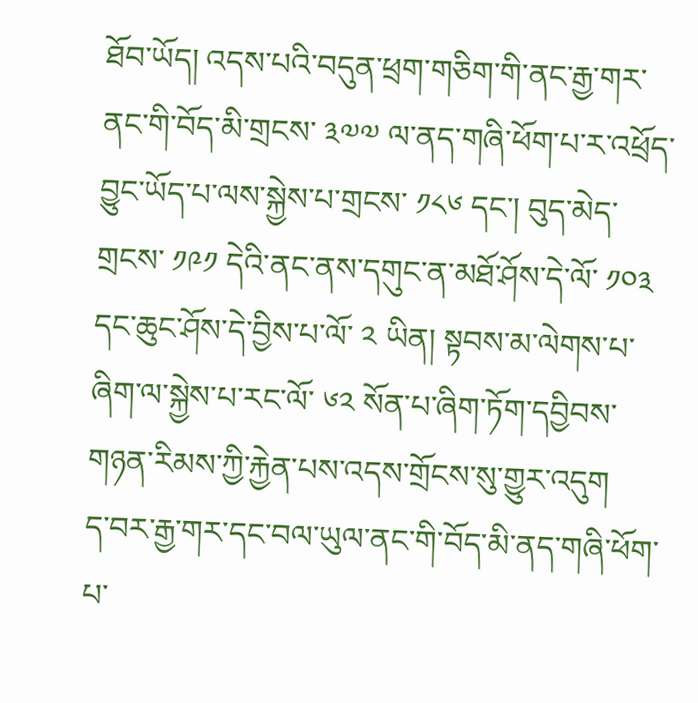ཐོབ་ཡོད། འདས་པའི་བདུན་ཕྲག་གཅིག་གི་ནང་རྒྱ་གར་ནང་གི་བོད་མི་གྲངས་ ༣༧༧ ལ་ནད་གཞི་ཕོག་པ་ར་འཕྲོད་བྱུང་ཡོད་པ་ལས་སྐྱེས་པ་གྲངས་ ༡༨༦ དང་། བུད་མེད་གྲངས་ ༡༩༡ དེའི་ནང་ནས་དགུང་ན་མཐོ་ཤོས་དེ་ལོ་ ༡༠༣ དང་ཆུང་ཤོས་དེ་བྱིས་པ་ལོ་ ༢ ཡིན། སྟབས་མ་ལེགས་པ་ཞིག་ལ་སྐྱེས་པ་རང་ལོ་ ༦༢ སོན་པ་ཞིག་ཏོག་དབྱིབས་གཉན་རིམས་ཀྱི་རྐྱེན་པས་འདས་གྲོངས་སུ་གྱུར་འདུག
ད་བར་རྒྱ་གར་དང་བལ་ཡུལ་ནང་གི་བོད་མི་ནད་གཞི་ཕོག་པ་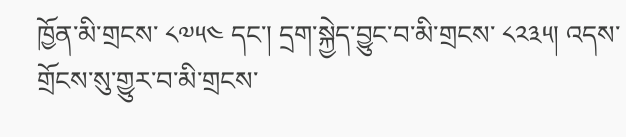ཁྱོན་མི་གྲངས་ ༨༧༥༤ དང་། དྲག་སྐྱེད་བྱུང་བ་མི་གྲངས་ ༨༢༣༥། འདས་གྲོངས་སུ་གྱུར་བ་མི་གྲངས་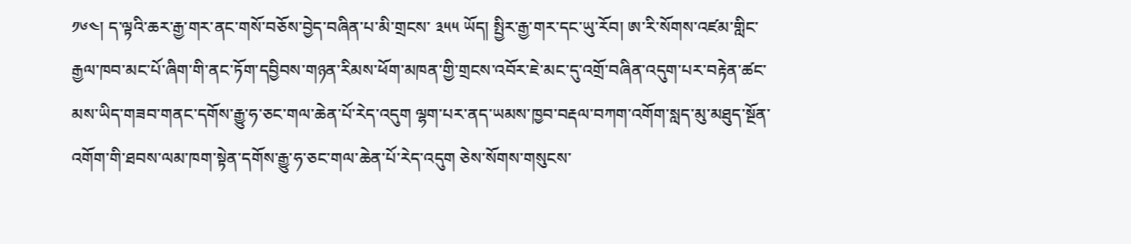༡༦༤། ད་ལྟའི་ཆར་རྒྱ་གར་ནང་གསོ་བཅོས་བྱེད་བཞིན་པ་མི་གྲངས་ ༣༥༥ ཡོད། སྤྱིར་རྒྱ་གར་དང་ཡུ་རོབ། ཨ་རི་སོགས་འཛམ་གླིང་རྒྱལ་ཁབ་མང་པོ་ཞིག་གི་ནང་ཏོག་དབྱིབས་གཉན་རིམས་ཕོག་མཁན་གྱི་གྲངས་འབོར་ཇེ་མང་དུ་འགྲོ་བཞིན་འདུག་པར་བརྟེན་ཚང་མས་ཡིད་གཟབ་གནང་དགོས་རྒྱུ་ཧ་ཅང་གལ་ཆེན་པོ་རེད་འདུག ལྷག་པར་ནད་ཡམས་ཁྱབ་བརྡལ་བཀག་འགོག་སླད་མུ་མཐུད་སྔོན་འགོག་གི་ཐབས་ལམ་ཁག་སྟེན་དགོས་རྒྱུ་ཧ་ཅང་གལ་ཆེན་པོ་རེད་འདུག ཅེས་སོགས་གསུངས་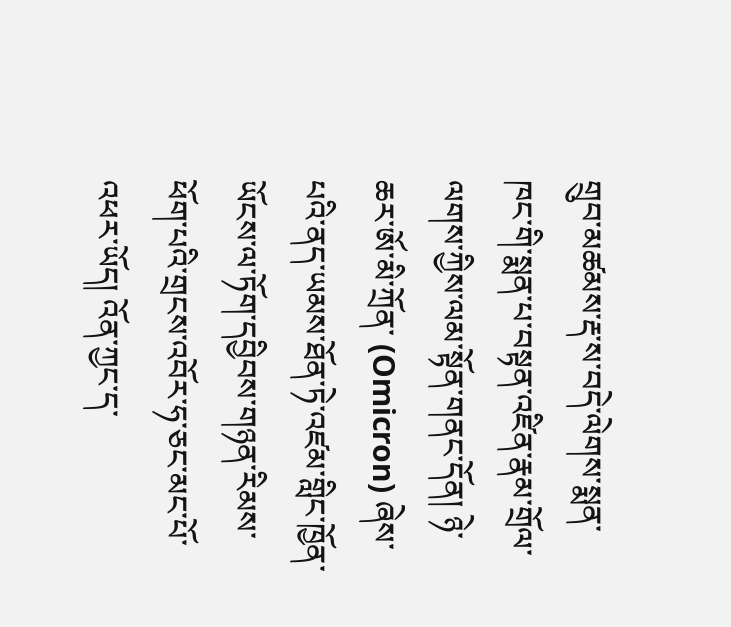གྲུབ་མཚམས་རྡ་ས་བདེ་ལེགས་སྨན་ཁང་གི་སྨན་པ་བསྟན་འཛིན་རྣམ་གྲོལ་ལགས་ཀྱིས་ལམ་སྟོན་གནང་དོན། ཉེ་ཆར་ཨོ་མི་ཀྲོན་ (Omicron) ཞེས་པའི་ནད་ཡམས་ཐོན་ཏེ་འཛམ་གླིང་ཁྱོན་ཡོངས་ལ་ཏོག་དབྱིབས་གཉན་རིམས་ཕོག་པའི་གྲངས་འབོར་ཧ་ཅང་མང་པོ་འཕར་ཡོད། འོན་ཀྱང་ད་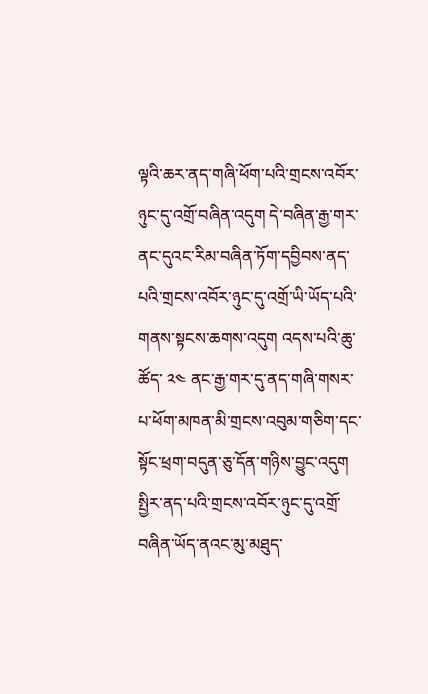ལྟའི་ཆར་ནད་གཞི་ཕོག་པའི་གྲངས་འབོར་ཉུང་དུ་འགྲོ་བཞིན་འདུག དེ་བཞིན་རྒྱ་གར་ནང་དུའང་རིམ་བཞིན་ཏོག་དབྱིབས་ནད་པའི་གྲངས་འབོར་ཉུང་དུ་འགྲོ་ཡི་ཡོད་པའི་གནས་སྟངས་ཆགས་འདུག འདས་པའི་ཆུ་ཚོད་ ༢༤ ནང་རྒྱ་གར་དུ་ནད་གཞི་གསར་པ་ཕོག་མཁན་མི་གྲངས་འབུམ་གཅིག་དང་སྟོང་ཕྲག་བདུན་ཅུ་དོན་གཉིས་བྱུང་འདུག
སྤྱིར་ནད་པའི་གྲངས་འབོར་ཉུང་དུ་འགྲོ་བཞིན་ཡོད་ནའང་མུ་མཐུད་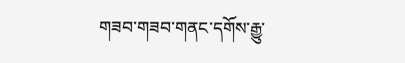གཟབ་གཟབ་གནང་དགོས་རྒྱུ་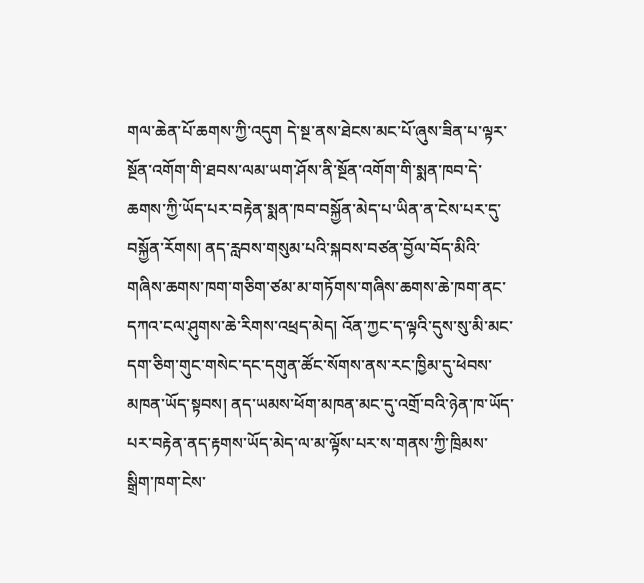གལ་ཆེན་པོ་ཆགས་ཀྱི་འདུག དེ་སྔ་ནས་ཐེངས་མང་པོ་ཞུས་ཟིན་པ་ལྟར་སྔོན་འགོག་གི་ཐབས་ལམ་ཡག་ཤོས་ནི་སྔོན་འགོག་གི་སྨན་ཁབ་དེ་ཆགས་ཀྱི་ཡོད་པར་བརྟེན་སྨན་ཁབ་བསྐྱོན་མེད་པ་ཡིན་ན་ངེས་པར་དུ་བསྐྱོན་རོགས། ནད་རླབས་གསུམ་པའི་སྐབས་བཙན་བྱོལ་བོད་མིའི་གཞིས་ཆགས་ཁག་གཅིག་ཙམ་མ་གཏོགས་གཞིས་ཆགས་ཆེ་ཁག་ནང་དཀའ་ངལ་ཤུགས་ཆེ་རིགས་འཕྲད་མེད། འོན་ཀྱང་ད་ལྟའི་དུས་སུ་མི་མང་དག་ཅིག་གུང་གསེང་དང་དགུན་ཚོང་སོགས་ནས་རང་ཁྱིམ་དུ་ཕེབས་མཁན་ཡོད་སྟབས། ནད་ཡམས་ཕོག་མཁན་མང་དུ་འགྲོ་བའི་ཉེན་ཁ་ཡོད་པར་བརྟེན་ནད་རྟགས་ཡོད་མེད་ལ་མ་ལྟོས་པར་ས་གནས་ཀྱི་ཁྲིམས་སྒྲིག་ཁག་ངེས་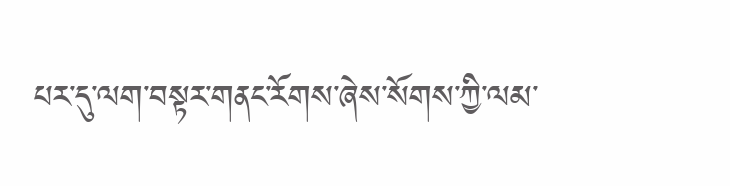པར་དུ་ལག་བསྟར་གནང་རོགས་ཞེས་སོགས་ཀྱི་ལམ་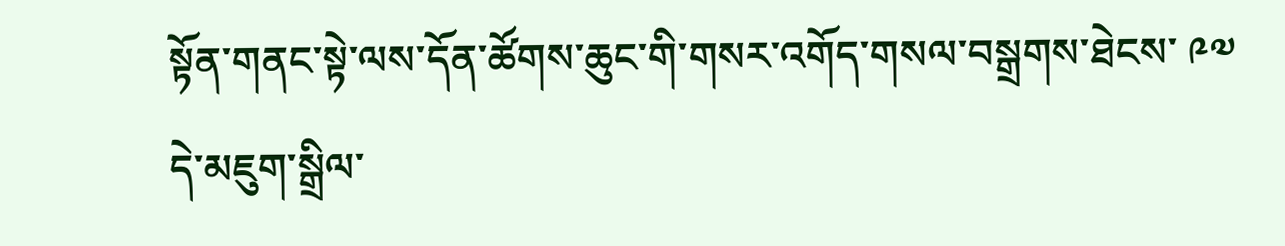སྟོན་གནང་སྟེ་ལས་དོན་ཚོགས་ཆུང་གི་གསར་འགོད་གསལ་བསྒྲགས་ཐེངས་ ༩༧ དེ་མཇུག་སྒྲིལ་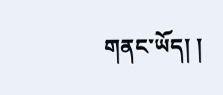གནང་ཡོད། །